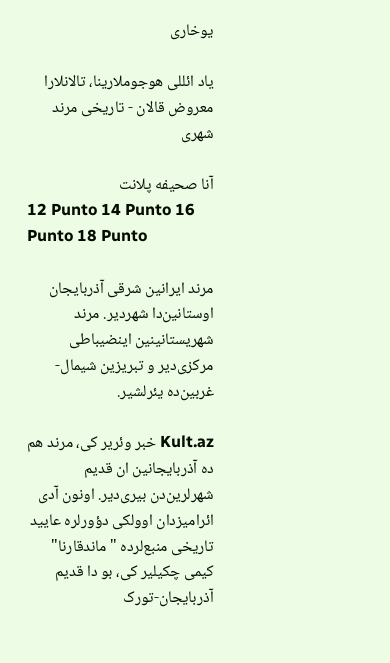یوخاری

یاد ائللی هوجوملارینا، تالانلارا معروض قالان - تاریخی مرند شهری

آنا صحیفه پلانت
12 Punto 14 Punto 16 Punto 18 Punto

مرند ایرانین شرقی آذربایجان اوستانین‌دا شهردیر. مرند شهریستانینین اینضیباطی مرکزی‌دیر و تبریزین شیمال-غربین‌ده یئرلشیر.

Kult.az خبر وئریر کی، مرند هم ده آذربایجانین ان قدیم شهرلرین‌دن بیری‌دیر. اونون آدی ائرامیزدان اوولکی دؤورلره عایید تاریخی منبع‌لرده "ماندقارنا" کیمی چکیلیر کی، بو دا قدیم آذربایجان-تورک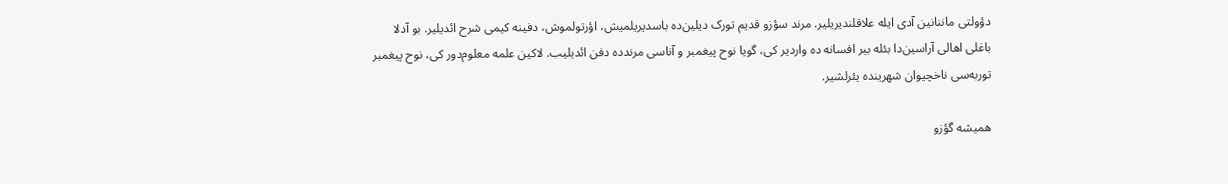دؤولتی ماننانین آدی ایله علاقلندیریلیر. مرند سؤزو قدیم تورک دیلین‌ده باسدیریلمیش، اؤرتولموش، دفینه کیمی شرح ائدیلیر. بو آدلا باغلی اهالی آراسین‌دا بئله بیر افسانه ده واردیر کی، گویا نوح پیغمبر و آناسی مرندده دفن ائدیلیب. لاکین علمه معلوم‌دور کی، نوح پیغمبر توربه‌سی ناخچیوان شهرینده یئرلشیر.

همیشه گؤزو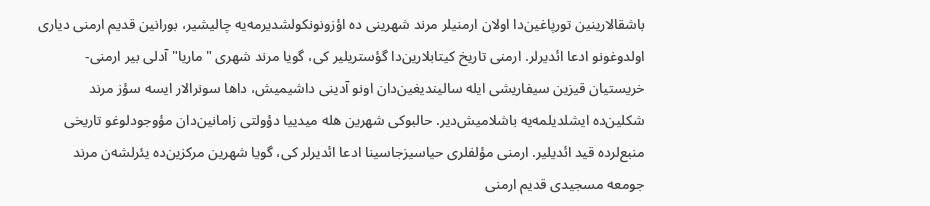باشقالارینین تورپاغین‌دا اولان ارمنیلر مرند شهرینی ده اؤزونونکولشدیرمه‌یه چالیشیر، بورانین قدیم ارمنی دیاری اولدوغونو ادعا ائدیرلر. ارمنی تاریخ کیتابلارین‌دا گؤستریلیر کی، گویا مرند شهری "ماریا" آدلی بیر ارمنی-خریستیان قیزین سیفاریشی ایله سالیندیغین‌دان اونو آدینی داشیمیش، داها سونرالار ایسه سؤز مرند شکلین‌ده ایشلدیلمه‌یه باشلامیش‌دیر. حالبوکی شهرین هله میدییا دؤولتی زامانین‌دان مؤوجودلوغو تاریخی منبع‌لرده قید ائدیلیر. ارمنی مؤلفلری حیاسیزجاسینا ادعا ائدیرلر کی، گویا شهرین مرکزین‌ده یئرلشه‌ن مرند جومعه مسجیدی قدیم ارمنی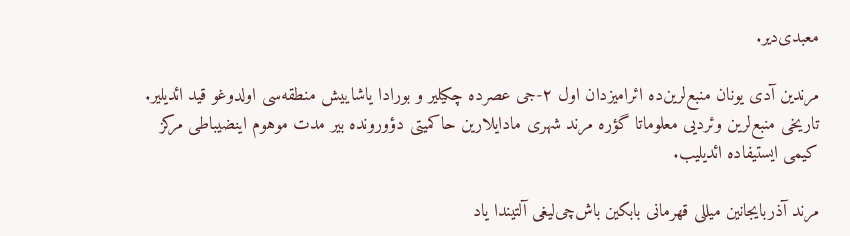معبدی‌دیر.

مرندین آدی یونان منبع‌لرین‌ده ائرامیزدان اول ۲-جی عصرده چکیلیر و بورادا یاشاییش منطقه‌سی اولدوغو قید ائدیلیر. تاریخی منبع‌لرین وئردیی معلوماتا گؤره مرند شهری مادایلارین حاکمیتی دؤورونده بیر مدت موهوم اینضیباطی مرکز کیمی ایستیفاده ائدیلیب.

مرند آذربایجانین میللی قهرمانی بابکین باش‌چی‌لیغی آلتیندا یاد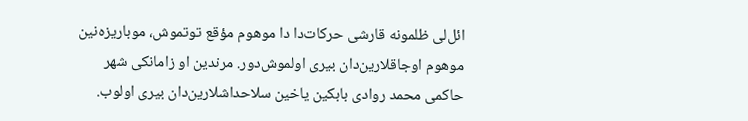ائل‌لی ظلمونه قارشی حرکات‌دا دا موهوم مؤقع توتموش، موباریزه‌نین موهوم اوجاقلارین‌دان بیری اولموش‌دور. مرندین او زامانکی شهر حاکمی محمد روادی بابکین یاخین سلاحداشلارین‌دان بیری اولوب.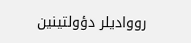رووادیلر دؤولتینین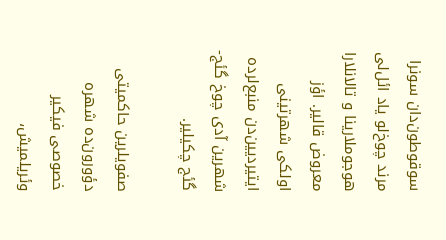سوقوطون‌دان سونرا مرند چوخ‌لو یاد ائل‌لی هوجوملارینا و تالانلارا معروض قالیر. اؤز اولکی شهرتینی ایتیردیین‌دن منبع‌لرده شهرین آدی چوخ گئج-گئج چکیلیر.

صفویلرین حاکمیتی دؤورون‌ده شهره خصوصی فیکیر وئریلمیش،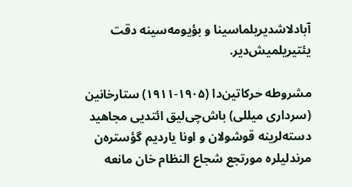آبادلاشدیریلماسینا و بؤیومه‌سینه دقت یئتیریلمیش‌دیر.

مشروطه حرکاتین‌دا (۱۹۰۵-۱۹۱۱) ستارخانین (سرداری میللی) باش‌چی‌لیق ائتدیی مجاهید دسته‌لرینه قوشولان و اونا یاردیم گؤستره‌ن مرندلیلره مورتجع شجاع النظام خان مانعه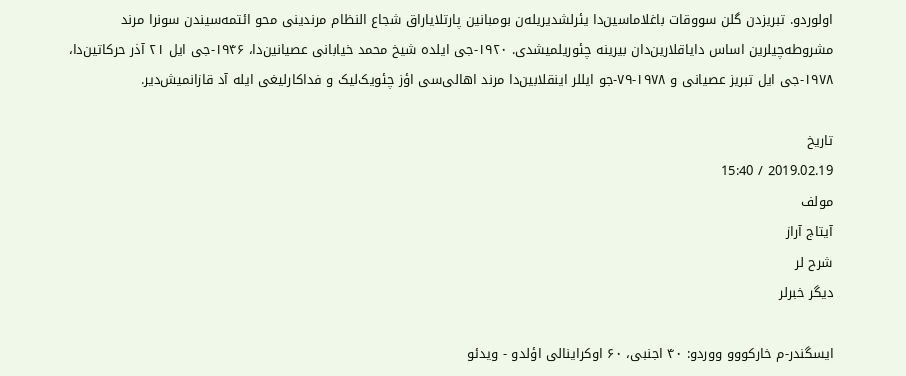اولوردو. تبریزدن گلن سووقات باغلاماسین‌دا یئرلشدیریله‌ن بومبانین پارتلایاراق شجاع النظام مرندینی محو ائتمه‌سیندن سونرا مرند مشروطه‌چیلرین اساس دایاقلارین‌دان بیرینه چئوریلمیشدی. ۱۹۲۰-جی ایلده شیخ محمد خیابانی عصیانین‌دا، ۱۹۴۶-جی ایل ۲۱ آذر حرکاتین‌دا، ۱۹۷۸-جی ایل تبریز عصیانی و ۱۹۷۸-۷۹-جو ایللر اینقلابین‌دا مرند اهالی‌سی اؤز چئویک‌لیک و فداکارلیغی ایله آد قازانمیش‌دیر.

تاریخ
2019.02.19 / 15:40
مولف
آیتاج آراز
شرح لر
دیگر خبرلر

ایسگندر-م خارکووو ووردو: ۴۰ اجنبی، ۶۰ اوکراینالی اؤلدو - ویدئو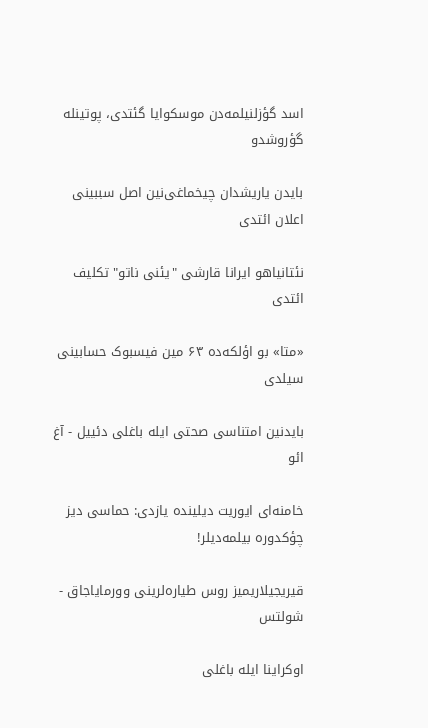اسد گؤزلنیلمه‌دن موسکوایا گئتدی، پوتینله گؤروشدو

بایدن یاریشدان چیخماغی‌نین اصل سببینی اعلان ائتدی

نئتانیاهو ایرانا قارشی "یئنی ناتو" تکلیف ائتدی

«متا» بو اؤلکه‌ده ۶۳ مین فیسبوک حسابینی سیلدی

بایدنین امتناسی صحتی ایله باغلی دئییل - آغ ائو

خامنه‌ای ایوریت دیلینده یازدی: حماسی دیز چؤکدوره بیلمه‌دیلر!

قیریجیلاریمیز روس طیاره‌لرینی وورمایاجاق - شولتس

اوکراینا ایله باغلی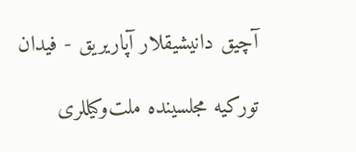آچیق دانیشیقلار آپاریریق - فیدان

تورکیه مجلسینده ملت‌وکیللری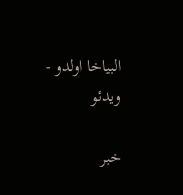البیاخا اولدو - ویدئو

خبر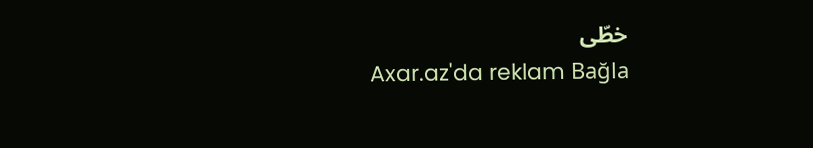خطّی
Axar.az'da reklam Bağla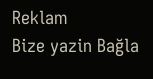Reklam
Bize yazin Bağla